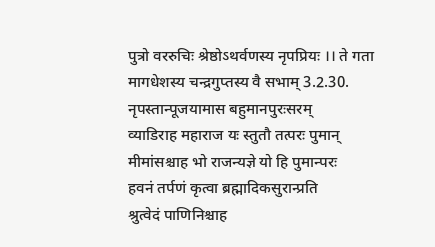पुत्रो वररुचिः श्रेष्ठोऽथर्वणस्य नृपप्रियः ।। ते गता मागधेशस्य चन्द्रगुप्तस्य वै सभाम् 3.2.30.
नृपस्तान्पूजयामास बहुमानपुरःसरम्
व्याडिराह महाराज यः स्तुतौ तत्परः पुमान्
मीमांसश्चाह भो राजन्यज्ञे यो हि पुमान्परः
हवनं तर्पणं कृत्वा ब्रह्मादिकसुरान्प्रति
श्रुत्वेदं पाणिनिश्चाह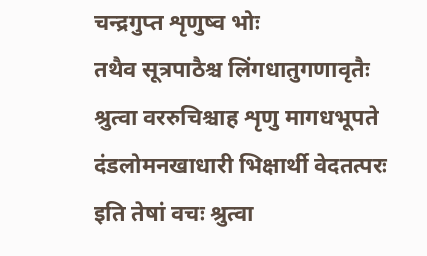चन्द्रगुप्त शृणुष्व भोः
तथैव सूत्रपाठैश्च लिंगधातुगणावृतैः
श्रुत्वा वररुचिश्चाह शृणु मागधभूपते
दंडलोमनखाधारी भिक्षार्थी वेदतत्परः
इति तेषां वचः श्रुत्वा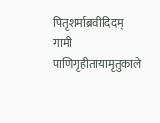पितृशर्माब्रवीदिदम्
गामी पाणिगृहीतायामृतुकाले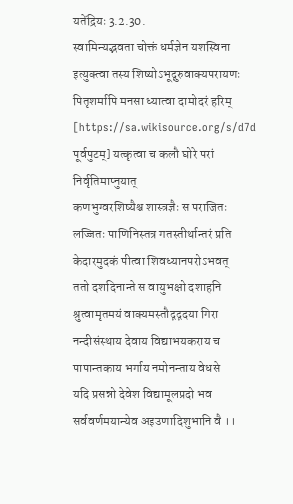यतेंद्रियः 3.2.30.
स्वामिन्यद्भवता चोक्तं धर्मज्ञेन यशस्विना
इत्युक्त्वा तस्य शिष्योऽभूद्गुरुवाक्यपरायणः
पितृशर्मापि मनसा ध्यात्वा दामोदरं हरिम्
[https://sa.wikisource.org/s/d7d पूर्वपुटम्] यत्कृत्वा च कलौ घोरे परां निर्वृतिमाप्नुयात्
कणभुग्वरशिष्यैश्च शास्त्रज्ञैः स पराजितः
लज्जितः पाणिनिस्तत्र गतस्तीर्थान्तरं प्रति
केदारमुदकं पीत्वा शिवध्यानपरोऽभवत्
ततो दशदिनान्ते स वायुभक्षो दशाहनि
श्रुत्वामृतमयं वाक्यमस्तौद्गद्गदया गिरा
नन्दीसंस्थाय देवाय विद्याभयकराय च
पापान्तकाय भर्गाय नमोनन्ताय वेधसे
यदि प्रसन्नो देवेश विद्यामूलप्रदो भव
सर्ववर्णमयान्येव अइउणादिशुभानि वै ।।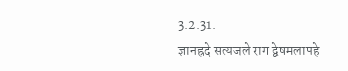3.2.31.
ज्ञानह्रदे सत्यजले राग द्वेषमलापहे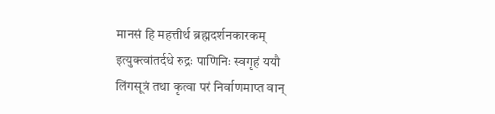मानसं हि महत्तीर्थ ब्रह्मदर्शनकारकम्
इत्युक्त्वांतर्दधे रुद्रः पाणिनिः स्वगृहं ययौ
लिंगसूत्रं तथा कृत्वा परं निर्वाणमाप्त वान्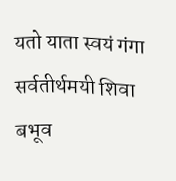यतो याता स्वयं गंगा सर्वतीर्थमयी शिवा
बभूव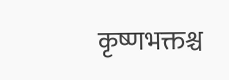कृष्णभक्तश्च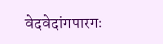वेदवेदांगपारगः